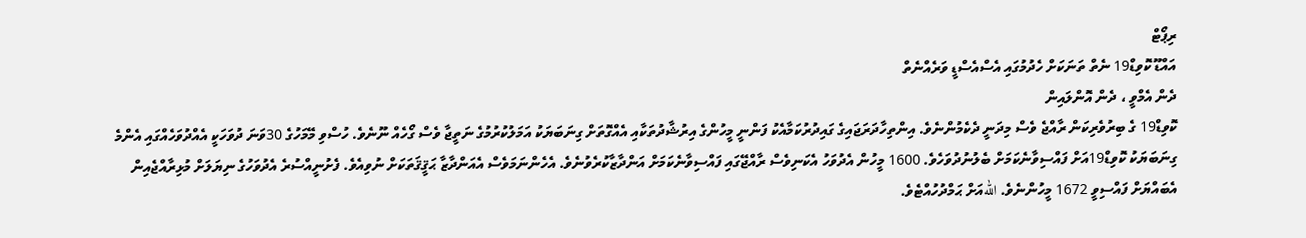ރިޕޯޓް
އައްޑޫ ކޮވިޑް19 ނެތް ތަނަކަށް ހެދުމުގައި އެސްއެސްޑީ ވަރެއްނެތް
ދެން އެމްވީ ، ދެން އޮންލައިން
ކޮވިޑް19 ގެ ބިރުވެރިކަން ރާއްޖެ ވެސް މިދަނީ ދެކެމުންނެވެ. އިންތިހާދަރަޖައިގެ ގައިދުރުކަމާއެކު ފަންނީ މީހުންގެ އިރުޝާދުތަކާއި އެއްގޮތަށް ގިނަބަޔަކު އަމަލުކުރުމުގެ ނަތީޖާ ވެސް ގޯހެއް ނޫނެވެ. ހުސްވި މޭމަހުގެ 30ވަނަ ދުވަހަކީ އެއްދުވަހެއްގައި އެންމެ ގިނަބަޔަކު ކޮވިޑް19އަށް ފައްސިވާނެކަމަށް ބެލުނުދުވަހެވެ. 1600 މީހުން އެދުވަހު އެކަނިވެސް ރާއްޖޭގައި ފައްސިވާނެކަމަށް އަންދާޒާކުރެވުނެވެ. އެހެންނަމަވެސް އެއަންދާޒާ ޙަޤީޤަތަކަށް ނުވިއެވެ. ފެށުނީއްސުރެ އެދުވަހުގެ ނިޔަލަށް މުޅިރާއްޖެއިން އެބައްޔަށް ފައްސިވީ 1672 މީހުންނެވެ. اللهއަށް ޙަމްދުހުއްޓެވެ.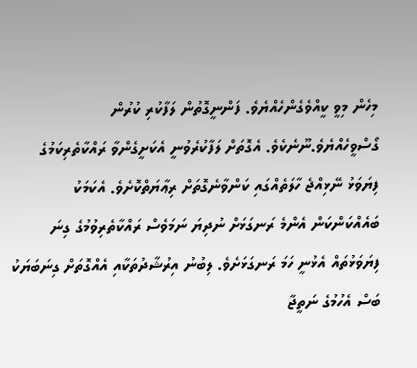މިހެން މިވީ ކީއްވެގެންހެއްޔެވެ. ފަންނީގޮތުން ލަފާކުރި ކުރުން ގޯސްވީހެއްޔެވެ.ނޫނެކެވެ. އެގޮތަށް ލަފާކުރެވުނީ އެކަށީގެންވާ ރައްކާތެރިކަމުގެ ފިޔަވަޅު ނޭޅިއްޖެ ހާލަތެއްގައި ކަންވާނެގޮތަށް ރިޢާޔަތްކޮށެވެ. އެކަމަކު ބައެއްކަންކަން އެންމެ ރަނގަޅަށް ނުދިޔަ ނަމަވެސް ރައްކާތެރިވުމުގެ ގިނަ ފިޔަވަޅުތައް އެޅުނީ ހަމަ ރަނގަޅަށެވެ. ލިބުނު އިރުޝާދުތަކާއި އެއްގޮތަށް ގިނަބަޔަކު ބަސް އެހުމުގެ ނަތީޖާ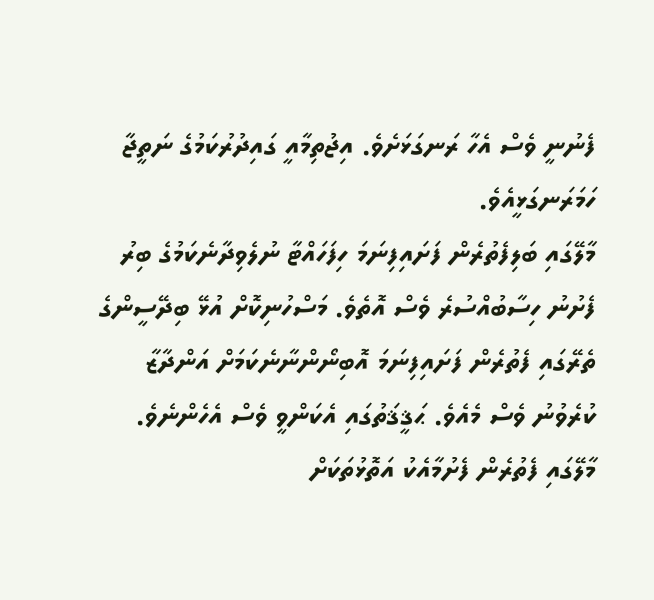ފެނުނީ ވެސް އެހާ ރަނގަޅަށެވެ. އިޖުތިމާއީ ގައިދުރުކަމުގެ ނަތީޖާ ހަމަރަނގަޅީއެވެ.
މާލޭގައި ބަލިފެތުރެން ފަށައިފިނަމަ ހިފަހައްޓާ ނުލެވިދާނެކަމުގެ ބިރު ފެށުނު ހިސާބުއްސުރެ ވެސް އޮތެވެ. މަސްހުނިކޮށް އުޅޭ ބިދޭސީންގެ ތެރޭގައި ފެތުރެން ފަށައިފިނަމަ އޮބިނޯންނާނެކަމަށް އަންދާޒާ ކުރެވުނު ވެސް މެއެވެ. ޙަޤީޤަތުގައި އެކަންވީ ވެސް އެހެންނެވެ. މާލޭގައި ފެތުރެން ފެށުމާއެކު އަތޮޅުތަކަށް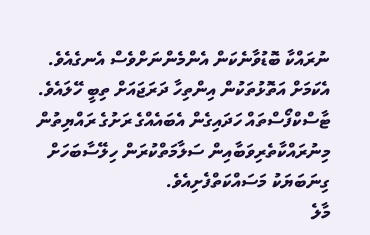ނުރައްކާ ބޮޑުވާނެކަން އެންމެންނަށްވެސް އެނގެއެވެ. އެކަމަށް އަތޮޅުތަކުން އިންތިހާ ދަރަޖައަށް ތިބީ ހޭލައެވެ. ޓާސްކްފޯސްތައް ހަދައިގެން އެބައެއްގެ ރަށުގެ ރައްޔިތުން މިނުރައްކާތެރިވަބާއިން ސަލާމަތްކުރަން ހިލޭސާބަހަށް ގިނަބަޔަކު މަސައްކަތްފެށިއެވެ.
މާލެ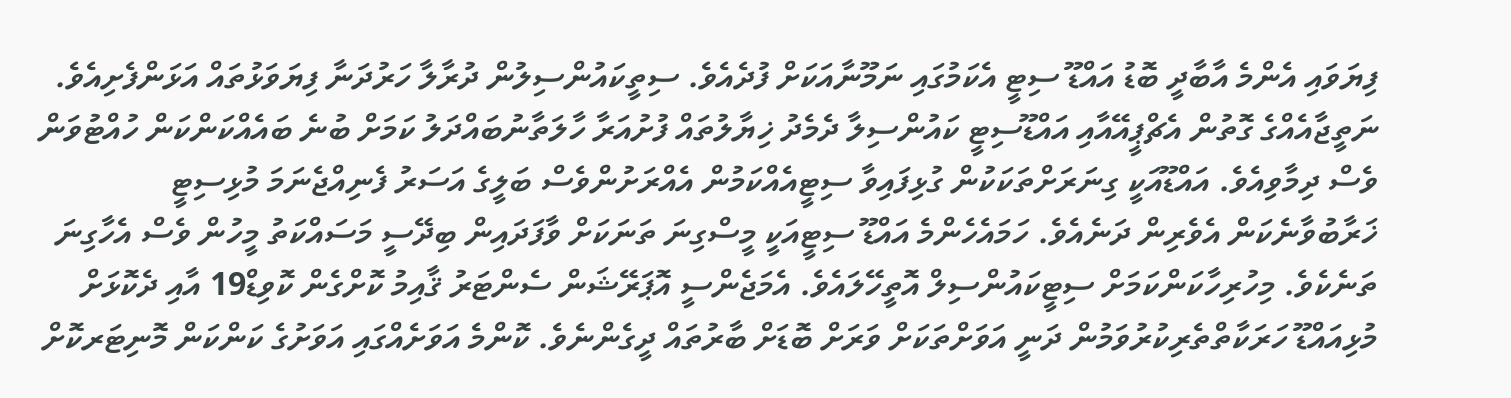ފިޔަވައި އެންމެ އާބާދީ ބޮޑު އައްޑޫ ސިޓީ އެކަމުގައި ނަމޫނާއަކަށް ފުދެއެވެ. ސިތީކައުންސިލުން ދުރާލާ ހަރުދަނާ ފިޔަވަޅުތައް އަޅަންފެށިއެވެ. ނަތީޖާއެއްގެ ގޮތުން އެޗްޕީއޭއާއި އައްޑޫސިޓީ ކައުންސިލާ ދެމެދު ޚިޔާލުތައް ފުށުއަރާ ހާލަތާނުބައްދަލު ކަމަށް ބުނެ ބައެއްކަންކަން ހުއްޓުވަން ވެސް ދިމާވިއެވެ. އައްޑޫއަކީ ގިނަރަށްތަކަކުން ގުޅިފައިވާ ސިޓީއެއްކަމުން އެއްރަށުންވެސް ބަލީގެ އަސަރު ފެނިއްޖެނަމަ މުޅިސިޓީ ޚަރާބުވާނެކަން އެވެރިން ދަނެއެވެ. ހަމައެހެންމެ އައްޑޫ ސިޓީއަކީ މީސްގިނަ ތަނަކަށް ވާފަދައިން ބިދޭސީ މަސައްކަތު މީހުން ވެސް އެހާގިނަ ތަނެކެވެ. މިހުރިހާކަންކަމަށް ސިޓީކައުންސިލް އޮތީހޭލައެވެ. އެމަޖެންސީ އޮޕަރޭޝަން ސެންޓަރު ޤާއިމު ކޮށްގެން ކޮވިޑް19 އާއި ދެކޮޅަށް މުޅިއައްޑޫ ހަރަކާތްތެރިކުރުވަމުން ދަނީ އަވަށްތަކަށް ވަރަށް ބޮޑަށް ބާރުތައް ދީގެންނެވެ. ކޮންމެ އަވަށެއްގައި އަވަށުގެ ކަންކަން މޮނިޓަރކޮށް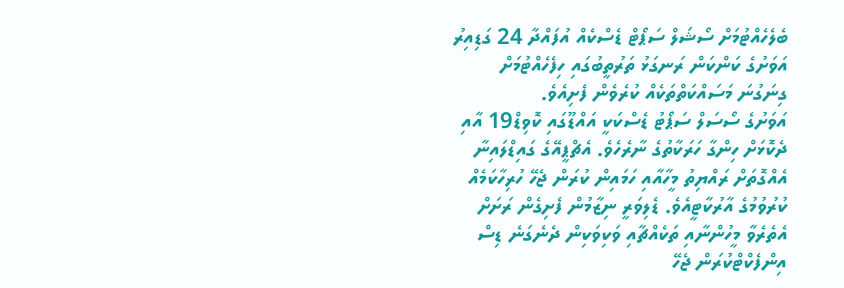ބެލެހެއްޓުމަށް ސޯޝަލް ސަޕޯޓް ޑެސްކެއް އުފައްދާ 24 ގަޑިއިރު އަވަށުގެ ކަންކަން ރަނގަޅު ތަރުތީބުގައި ހިފެހެއްޓުމަށް ގިނަގުނަ މަސައްކަތްތަކެއް ކުރެވެން ފެށިއެވެ.
އަވަށުގެ ސޯސަލް ސަޕޯޓު ޑެސްކަކީ އައްޑޫގައި ކޮވިޑް19 އާއި ދެކޮޅަށް ހިންގާ ހަރަކާތުގެ ނާރެހެވެ. އެޗްޕީއޭގެ ގައިޑްލައިނާ އެއްގޮތަށް ރައްޔިތު މީހާއާއި ހަމައިން ކުރަން ޖެހޭ ހުރިހާކަމެއް ކުރުވުމުގެ އާރުކާޓީއެވެ. ޑެލިވަރީ ނިޒާމުން ފެށިގެން ރަށަށް އެތެރެވާ މީހުންނާއި ތަކެއްޗާއި ވަކިވަކިން ދެނެގަނެ ޑިސް އިންފެކްޓްކުރަން ޖެހޭ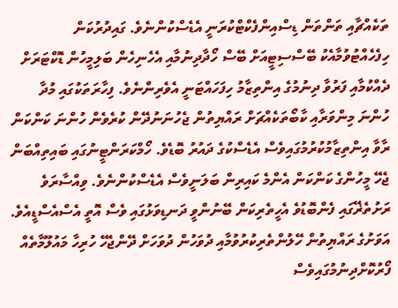ތަކެއްޗާއި ތަންތަން ޑިސްއިންފެކްޓްކުރަނީ އެޑެސްކުންނެވެ. ގައިދުރުކަން ހިފެހެއްޓުވުމާއެކު ބޭސްސިޓީއަށް ބޭސް ހޯދާދިނުމާއި އެހެނިހެން ބަލިމީހުން ޑޮކްޓަރަށް ދެއްކުމާއި ފަރުވާ ދިނުމުގެ އިންތިޒާމު ހިފަހައްޓަނީ އެވެރިންނެވެ. ފިހާރަތަކުގައި މުދާ ހުންނަ މިންވަރާއި ކާބޯތަކެއްޗަށް ރައްޔިތުން ޖެހުނަނުދޭން ކުރެވެން ހުންނަ ކަންކަން ރާވާ އިންތިޒާމުކުރުމުގައިވެސް އެޑެސްކުގެ ދައުރު ބޮޑެވެ. ހޯމްކަރަންޓީނުގައި ބައިތިއްބަން ޖެހޭ މީހުންގެ ކަންކަން އެންމެ ކައިރިން ބަލަނީވެސް އެޑެސްކުންނެވެ. ވިއްސާރަވެ ރަށުތެޜޭގައި ފެންބޮޑުވެ އެހީތެރިކަން ބޭނުންވީ ދަނޑިވަޅުގައި ވެސް އޮތީ އެސްއެސްޑީއެވެ. އަވަށުގެ ރައްޔިތުން ހޭލުންތެރިކުރުވުމާއި ދުވަހުން ދުވަހަށް ދޭންޖެހޭ ހުރިހާ މައުލޫމާތެއް ފޯރުކޮށްދިނުމުގައިވެސް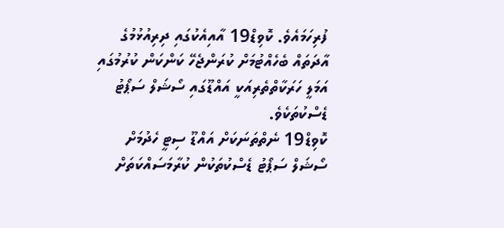ފުރިހަމައެވެ. ކޮވިޑް19 އާއިއެކުގައި ދިރިއުޅުމުގެ އާދަތައް ބެހެއްޓުމަށް ކުރަންޖެހޭ ކަންކަން ކުރުމުގައި އަމަލީ ހަރަކާތްތެރިއަކީ އައްޑޫގައި ސޯޝަލް ސަޕޯޓު ޑެސްކުތަކެވެ.
ކޮވިޑް19 ނެތްތަނަކަށް އައްޑޫ ސިޓީ ހެދުމަށް ސޯޝަލް ސަޕޯޓު ޑެސްކުތަކުން ކުރާމަސައްކަތަށް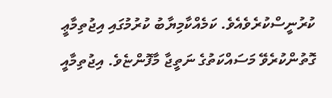ކުރުނީސްކުރެވެއެވެ. ކަމެއްކާމިޔާބު ކުރުމުގައި އިޖުތިމާޢީ ގޮތުންކުރެވޭ މަސައްކަތުގެ ނަތީޖާ މާފޮންޏެވެ. އިޖުތިމާއީ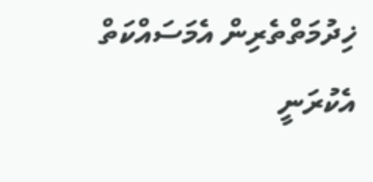ޚިދުމަތްތެރިން އެމަސައްކަތް އެކުރަނީ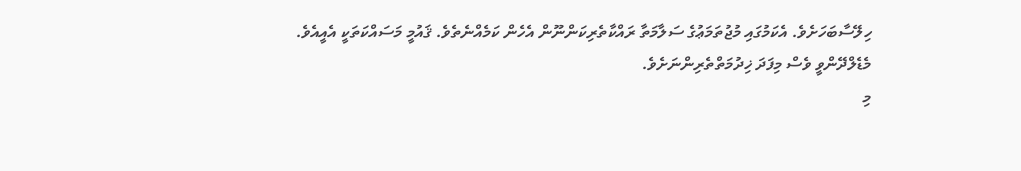ހިލޭސާބަހަށެވެ. އެކަމުގައި މުޖުތަމަޢުގެ ސަލާމަތާ ރައްކާތެރިކަންނޫން އެހެން ކަމެއްނެތެވެ. ޤައުމީ މަސައްކަތަކީ އެއީއެވެ. މެޑެލްދޭންވީ ވެސް މިފަދަ ޚިދުމަތްތެރިންނަށެވެ.
މި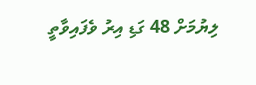ލިޔުމަށް 48 ގަޑި އިރު ވެފައިވާތީ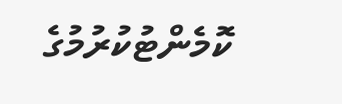ކޮމެންޓުކުރުމުގެ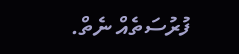ފުރުސަތެއް ނެތް.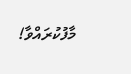މާފުކުރައްވާ!